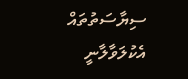ސިޔާސަތުތައް އެކުލަވާލާނީ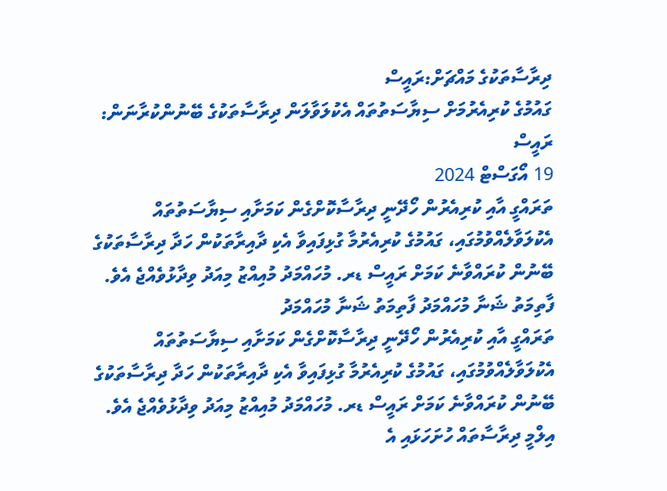ދިރާސާތަކުގެ މައްޗަށް:ރައީސް
ގައުމުގެ ކުރިއެރުމަށް ސިޔާސަތުތައް އެކުލަވާލަން ދިރާސާތަކުގެ ބޭނުންކުރާނަން: ރައީސް
19 އޯގަސްޓް 2024
ތަރައްގީ އާއި ކުރިއެރުން ހޯދޭނީ ދިރާސާކޮށްގެން ކަމަށާއި ސިޔާސަތުތައް އެކުލަވާލެއްވުމުގައި، ގައުމުގެ ކުރިއެރުމާ ގުޅިފައިވާ އެކި ދާއިރާތަކުން ހަދާ ދިރާސާތަކުގެ ބޭނުން ކުރައްވާނެ ކަމަށް ރައީސް ޑރ. މުހައްމަދު މުއިއްޒު މިއަދު ވިދާޅުވެއްޖެ އެވެ.
ފާތިމަތު ޝަނާ މުހައްމަދު ފާތިމަތު ޝަނާ މުހައްމަދު
ތަރައްގީ އާއި ކުރިއެރުން ހޯދޭނީ ދިރާސާކޮށްގެން ކަމަށާއި ސިޔާސަތުތައް އެކުލަވާލެއްވުމުގައި، ގައުމުގެ ކުރިއެރުމާ ގުޅިފައިވާ އެކި ދާއިރާތަކުން ހަދާ ދިރާސާތަކުގެ ބޭނުން ކުރައްވާނެ ކަމަށް ރައީސް ޑރ. މުހައްމަދު މުއިއްޒު މިއަދު ވިދާޅުވެއްޖެ އެވެ.
އިލްމީ ދިރާސާތައް ހުށަހަޅައި އެ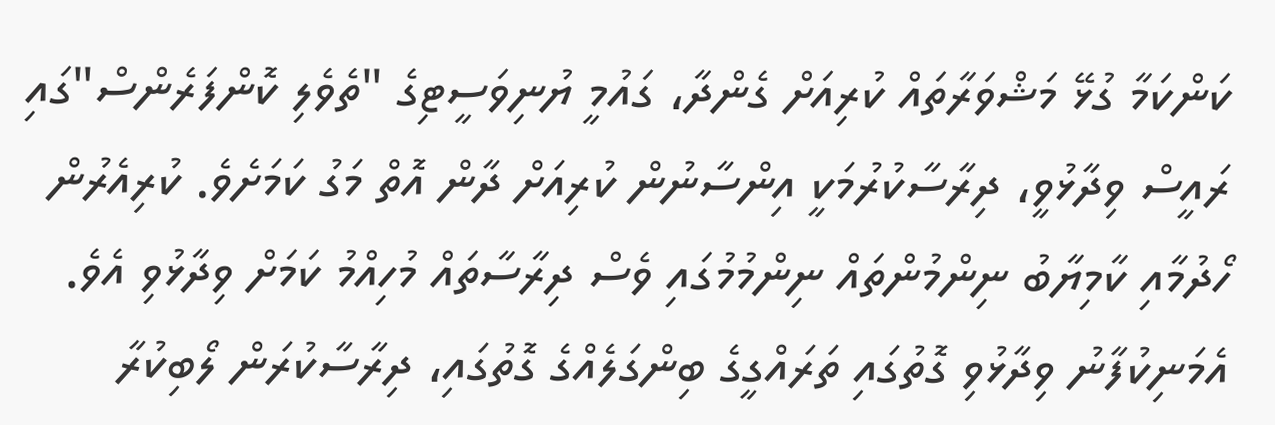ކަންކަމާ ގުޅޭ މަޝްވަރާތައް ކުރިއަށް ގެންދާ، ގައުމީ ޔުނިވަސީޓިގެ "ތެވެލި ކޮންފަރެންސް"ގައި ރައީސް ވިދާޅުވީ، ދިރާސާކުރުމަކީ އިންސާނުން ކުރިއަށް ދާން އޮތް މަގު ކަމަށެވެ. ކުރިއެރުން ހޯދުމާއި ކާމިޔާބު ނިންމުންތައް ނިންމުމުގައި ވެސް ދިރާސާތައް މުހިއްމު ކަމަށް ވިދާޅުވި އެވެ.
އެމަނިކުފާނު ވިދާޅުވި ގޮތުގައި ތަރައްގީގެ ބިންގަލެއްގެ ގޮތުގައި، ދިރާސާކުރަން ލޯބިކުރާ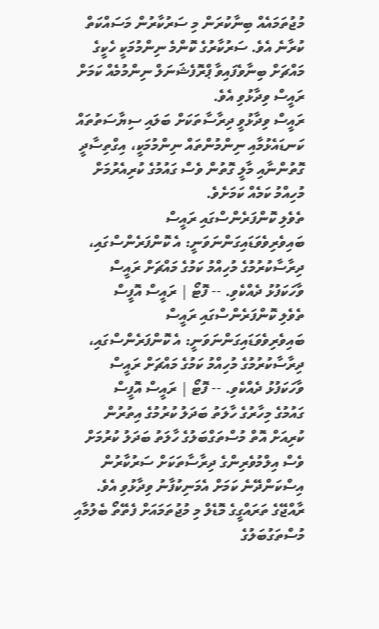މުޖުތަމައެއް ބިނާކުރަން މި ސަރުކާރުން މަސައްކަތް ކުރާނެ އެވެ. ސަރުކާރުގެ ކޮންމެ ނިންމުމަކީ ހެކީގެ މައްޗަށް ބިނާވެފައިވާ ޕްރޮފެޝަނަލް ނިންމުމެއް ކަމަށް ރައީސް ވިދާޅުވި އެވެ.
ރައީސް ވިދާޅުވީ ދިރާސާތަކަށް ބަލައި ސިޔާސަތުތައް ކަނޑައެޅުމާއި ނިންމުންތައް ނިންމުމަކީ، އިގްތިސާދީ ގޮތުންނާއި މާލީ ގޮތުން ވެސް ގައުމުގެ ކުރިއެރުމަށް މުހިއްމު ކަމެއް ކަމަށެވެ.
ތެވެލި ކޮންފަރެންސްގައި ރައީސް ބައިވެރިވެވަޑައިގަންނަވަނީ: އެ ކޮންފަރެންސްގައި، ދިރާސާކުރުމުގެ މުހިއްމު ކަމުގެ މައްޗަށް ރައީސް ވާހަކަފުޅު ދެއްކެވި. -- ފޮޓޯ | ރައީސް އޮފީސް
ތެވެލި ކޮންފަރެންސްގައި ރައީސް ބައިވެރިވެވަޑައިގަންނަވަނީ: އެ ކޮންފަރެންސްގައި، ދިރާސާކުރުމުގެ މުހިއްމު ކަމުގެ މައްޗަށް ރައީސް ވާހަކަފުޅު ދެއްކެވި. -- ފޮޓޯ | ރައީސް އޮފީސް
ގައުމުގެ މިހާރުގެ ހާލަތު ބަދަލު ކުރުމުގެ އިތުރުން ކުރިއަށް އޮތް މުސްތަގްބަލުގެ ހާލަތު ބަދަލު ކުރުމަށް ވެސް އިލްމުވެރިންގެ ދިރާސާތަކަށް ސަރުކާރުން އިސްކަންދޭނެ ކަމަށް އެމަނިކުފާނު ވިދާޅުވި އެވެ.
ރާއްޖޭގެ ތަރައްގީގެ މޮޑެލް މި މުޖުތަމައަށް ފެތޭތޯ ބެލުމާއި މުސްތަގުބަލުގެ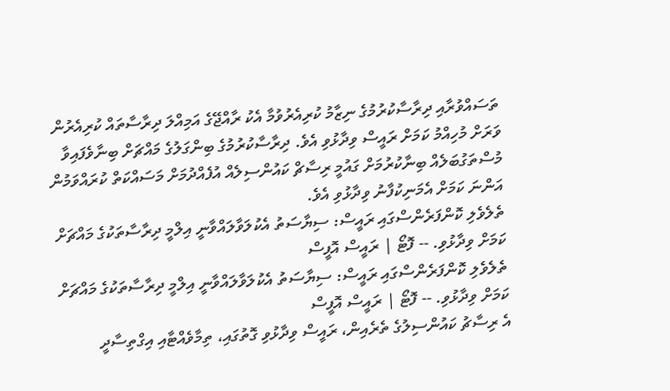ތަސައްވުރާއި ދިރާސާކުރުމުގެ ނިޒާމު ކުރިއެރުވުމާ އެކު ރާއްޖޭގެ އަމިއްލަ ދިރާސާތައް ކުރިއެރުން ވަރަށް މުހިއްމު ކަމަށް ރައީސް ވިދާޅުވި އެވެ. ދިރާސާކުރުމުގެ ބިންގަލުގެ މައްޗަށް ބިނާވެފައިވާ މުސްތަގުބަލެއް ބިނާކުރުމަށް ގައުމީ ރިސާޗް ކައުންސިލެއް އުފެއްދުމަށް މަސައްކަތް ކުރައްވަމުން އަންނަ ކަމަށް އެމަނިކުފާނު ވިދާޅުވި އެވެ.
ތެލެވެލި ކޮންފަރެންސްގައި ރައީސް: ސިޔާސަތު އެކުލަވާލައްވާނީ އިލްމީ ދިރާސާތަކުގެ މައްޗަށް ކަމަށް ވިދާޅުވި. -- ފޮޓޯ | ރައީސް އޮފީސް
ތެލެވެލި ކޮންފަރެންސްގައި ރައީސް: ސިޔާސަތު އެކުލަވާލައްވާނީ އިލްމީ ދިރާސާތަކުގެ މައްޗަށް ކަމަށް ވިދާޅުވި. -- ފޮޓޯ | ރައީސް އޮފީސް
އެ ރިސާޗު ކައުންސިލުގެ ތެރެއިން، ރައީސް ވިދާޅުވި ގޮތުގައި، ތިމާވެއްޓާއި އިގްތިސާދީ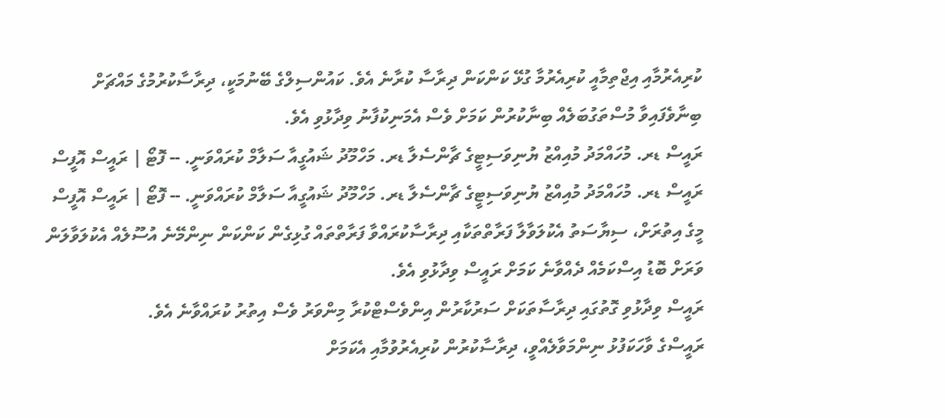ކުރިއެރުމާއި އިޖްތިމާއީ ކުރިއެރުމާ ގުޅޭ ކަންކަން ދިރާސާ ކުރާނެ އެވެ. ކައުންސިލްގެ ބޭނުމަކީ، ދިރާސާކުރުމުގެ މައްޗަށް ބިނާވެފައިވާ މުސްތަގުބަލެއް ބިނާކުރުން ކަމަށް ވެސް އެމަނިކުފާނު ވިދާޅުވި އެވެ.
ރައީސް ޑރ. މުހައްމަދު މުއިއްޒު ޔުނިވަސިޓީގެ ޗާންސެލާ ޑރ. މަހްމޫދު ޝައުގީއާ ސަލާމް ކުރައްވަނީ. -- ފޮޓޯ | ރައީސް އޮފީސް
ރައީސް ޑރ. މުހައްމަދު މުއިއްޒު ޔުނިވަސިޓީގެ ޗާންސެލާ ޑރ. މަހްމޫދު ޝައުގީއާ ސަލާމް ކުރައްވަނީ. -- ފޮޓޯ | ރައީސް އޮފީސް
މީގެ އިތުރަށް، ސިޔާސަތު އެކުލަވާލާ ފަރާތްތަކާއި ދިރާސާކުރައްވާ ފަރާތްތައް ގުޅިގެން ކަންކަން ނިންމޭނެ އުސޫލެއް އެކުލަވާލަން ވަރަށް ބޮޑު އިސްކަމެއް ދެއްވާނެ ކަމަށް ރައީސް ވިދާޅުވި އެވެ.
ރައީސް ވިދާޅުވި ގޮތުގައި ދިރާސާތަކަށް ސަރުކާރުން އިންވެސްޓްކުރާ މިންވަރު ވެސް އިތުރު ކުރައްވާނެ އެވެ.
ރައީސްގެ ވާހަކަފުޅު ނިންމަވާލެއްވީ، ދިރާސާކުރުން ކުރިއެރުވުމާއި އެކަމަށް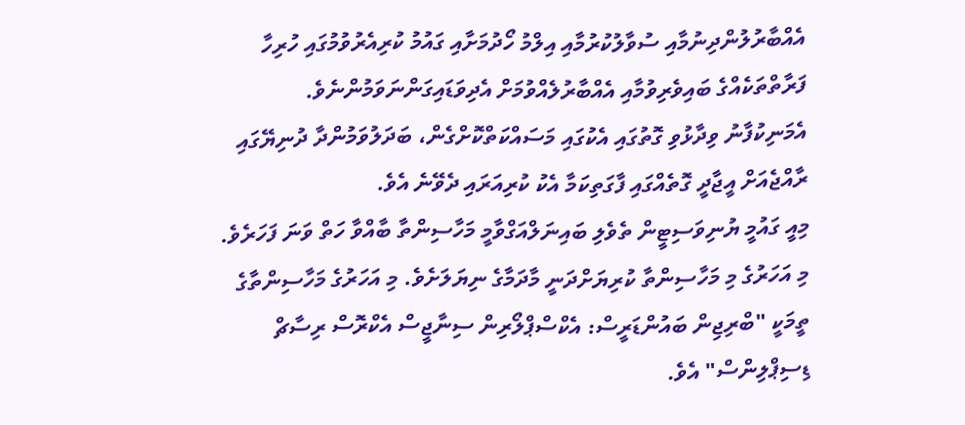އެއްބާރުލުންދިނުމާއި ސުވާލުކުރުމާއި އިލްމު ހޯދުމަށާއި ގައުމު ކުރިއެރުވުމުގައި ހުރިހާ ފަރާތްތަކެއްގެ ބައިވެރިވުމާއި އެއްބާރުލެއްވުމަށް އެދިވަޑައިގަންނަވަމުންނެވެ.
އެމަނިކުފާނު ވިދާޅުވި ގޮތުގައި އެކުގައި މަސައްކަތްކޮށްގެން، ބަދަލުވަމުންދާ ދުނިޔޭގައި ރާއްޖެއަށް އީޖާދީ ގޮތެއްގައި ފާގަތިކަމާ އެކު ކުރިއަރައި ދެވޭނެ އެވެ.
މިއީ ގައުމީ ޔުނިވަސިޓީން ތެވެލި ބައިނަލްއަގްވާމީ މަހާސިންތާ ބާއްވާ ހަތް ވަނަ ފަހަރެވެ. މި އަހަރުގެ މި މަހާސިންތާ ކުރިޔަށްދަނީ މާދަމާގެ ނިޔަލަށެވެ. މި އަހަރުގެ މަހާސިންތާގެ ތީމަކީ "ބްރިޖިން ބައުންޑަރީސް: އެކްސްޕްލޯރިން ސިނާޖީސް އެކްރޮސް ރިސާޗް ޑިސިޕްލިންސް" އެވެ.